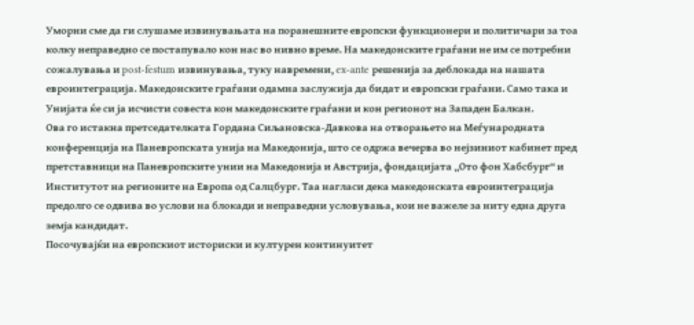Уморни сме да ги слушаме извинувањата на поранешните европски функционери и политичари за тоа колку неправедно се постапувало кон нас во нивно време. На македонските граѓани не им се потребни сожалувања и post-festum извинувања, туку навремени, ex-ante решенија за деблокада на нашата евроинтеграција. Македонските граѓани одамна заслужија да бидат и европски граѓани. Само така и Унијата ќе си ја исчисти совеста кон македонските граѓани и кон регионот на Западен Балкан.
Ова го истакна претседателката Гордана Сиљановска‑Давкова на отворањето на Меѓународната конференција на Паневропската унија на Македонија, што се одржа вечерва во нејзиниот кабинет пред претставници на Паневропските унии на Македонија и Австрија, фондацијата „Ото фон Хабсбург“ и Институтот на регионите на Европа од Салцбург. Таа нагласи дека македонската евроинтеграција предолго се одвива во услови на блокади и неправедни условувања, кои не важеле за ниту една друга земја кандидат.
Посочувајќи на европскиот историски и културен континуитет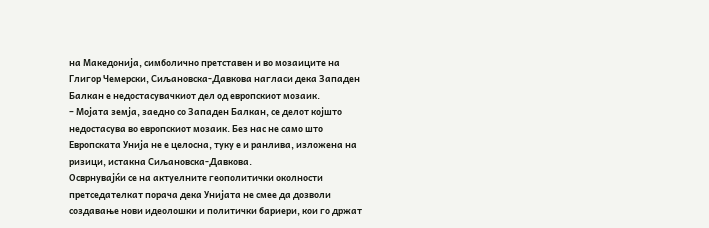на Македонија, симболично претставен и во мозаиците на Глигор Чемерски, Сиљановска‑Давкова нагласи дека Западен Балкан е недостасувачкиот дел од европскиот мозаик.
– Мојата земја, заедно со Западен Балкан, се делот којшто недостасува во европскиот мозаик. Без нас не само што Европската Унија не е целосна, туку е и ранлива, изложена на ризици, истакна Сиљановска‑Давкова.
Осврнувајќи се на актуелните геополитички околности претседателкат порача дека Унијата не смее да дозволи создавање нови идеолошки и политички бариери, кои го држат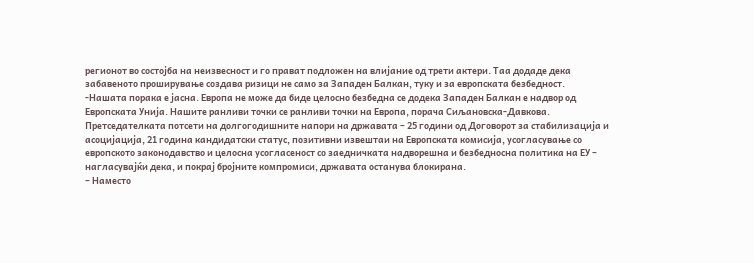регионот во состојба на неизвесност и го прават подложен на влијание од трети актери. Таа додаде дека забавеното проширување создава ризици не само за Западен Балкан, туку и за европската безбедност.
-Нашата порака е јасна. Европа не може да биде целосно безбедна се додека Западен Балкан е надвор од Европската Унија. Нашите ранливи точки се ранливи точки на Европа, порача Сиљановска‑Давкова.
Претседателката потсети на долгогодишните напори на државата – 25 години од Договорот за стабилизација и асоцијација, 21 година кандидатски статус, позитивни извештаи на Европската комисија, усогласување со европското законодавство и целосна усогласеност со заедничката надворешна и безбедносна политика на ЕУ – нагласувајќи дека, и покрај бројните компромиси, државата останува блокирана.
– Наместо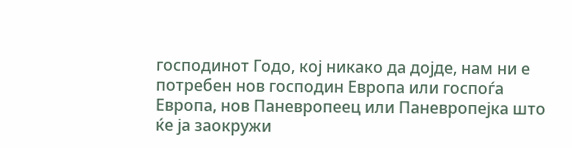господинот Годо, кој никако да дојде, нам ни е потребен нов господин Европа или госпоѓа Европа, нов Паневропеец или Паневропејка што ќе ја заокружи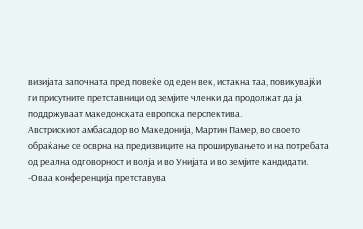визијата започната пред повеќе од еден век, истакна таа, повикувајќи ги присутните претставници од земјите членки да продолжат да ја поддржуваат македонската европска перспектива.
Австрискиот амбасадор во Македонија, Мартин Памер, во своето обраќање се осврна на предизвиците на проширувањето и на потребата од реална одговорност и волја и во Унијата и во земјите кандидати.
-Оваа конференција претставува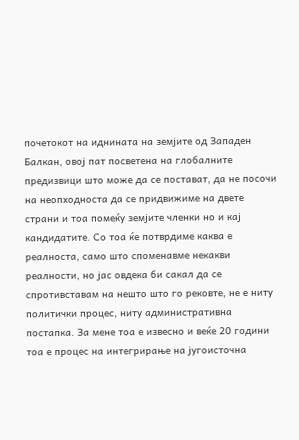почетокот на иднината на земјите од Западен Балкан, овој пат посветена на глобалните предизвици што може да се постават, да не посочи на неопходноста да се придвижиме на двете страни и тоа помеќу земјите членки но и кај кандидатите. Со тоа ќе потврдиме каква е реалноста, само што споменавме некакви реалности, но јас овдека би сакал да се спротивставам на нешто што го рековте, не е ниту политички процес, ниту административна постапка. За мене тоа е извесно и веќе 20 години тоа е процес на интегрирање на југоисточна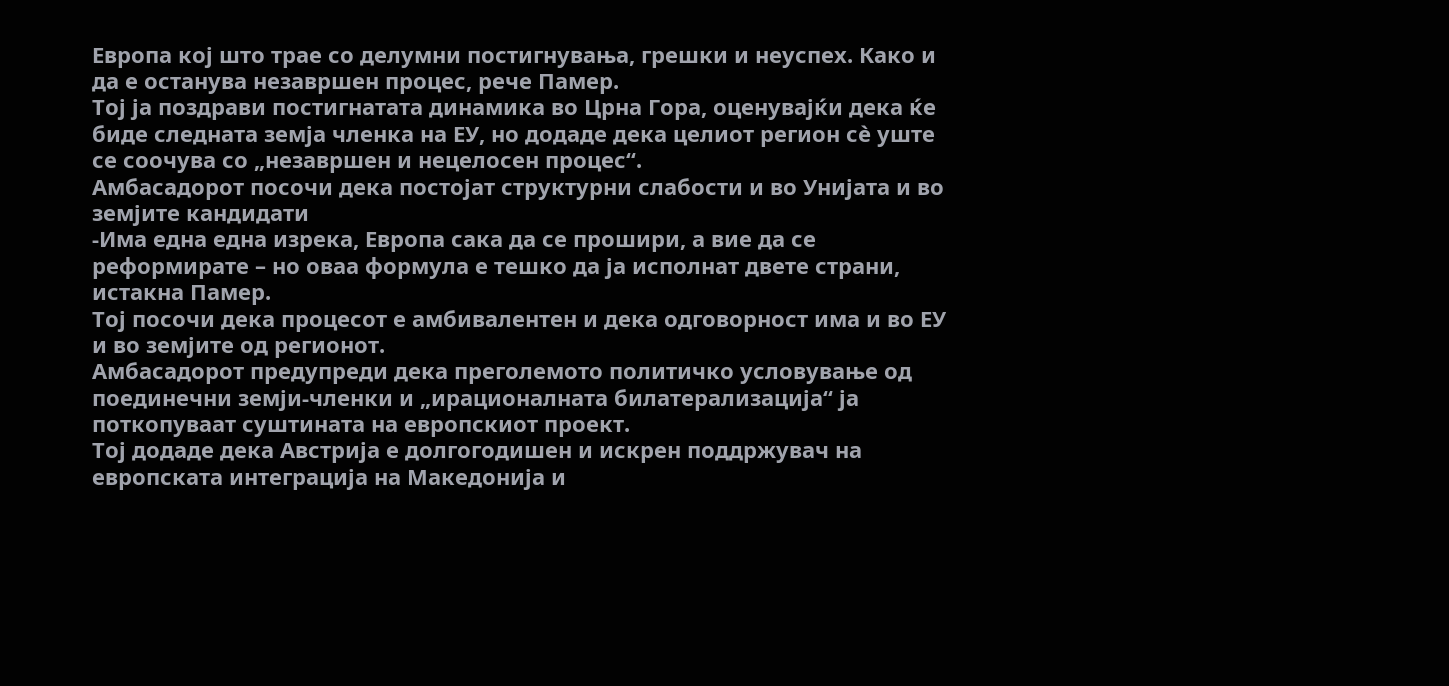Европа кој што трае со делумни постигнувања, грешки и неуспех. Како и да е останува незавршен процес, рече Памер.
Тој ја поздрави постигнатата динамика во Црна Гора, оценувајќи дека ќе биде следната земја членка на ЕУ, но додаде дека целиот регион сè уште се соочува со „незавршен и нецелосен процес“.
Амбасадорот посочи дека постојат структурни слабости и во Унијата и во земјите кандидати
-Има една една изрека, Европа сака да се прошири, а вие да се реформирате – но оваа формула е тешко да ја исполнат двете страни, истакна Памер.
Тој посочи дека процесот е амбивалентен и дека одговорност има и во ЕУ и во земјите од регионот.
Амбасадорот предупреди дека преголемото политичко условување од поединечни земји-членки и „ирационалната билатерализација“ ја поткопуваат суштината на европскиот проект.
Тој додаде дека Австрија е долгогодишен и искрен поддржувач на европската интеграција на Македонија и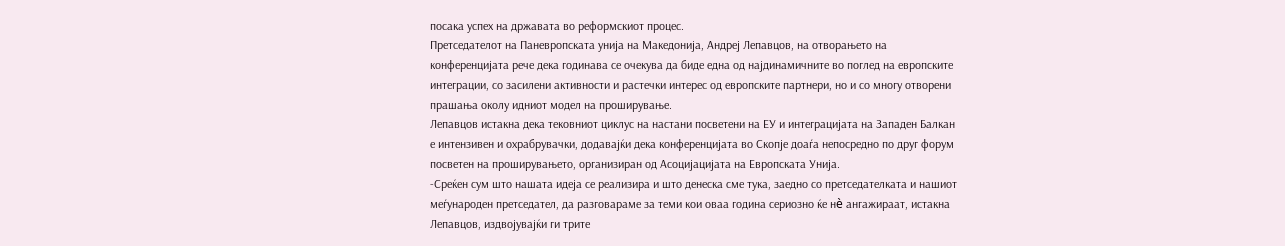посака успех на државата во реформскиот процес.
Претседателот на Паневропската унија на Македонија, Андреј Лепавцов, на отворањето на конференцијата рече дека годинава се очекува да биде една од најдинамичните во поглед на европските интеграции, со засилени активности и растечки интерес од европските партнери, но и со многу отворени прашања околу идниот модел на проширување.
Лепавцов истакна дека тековниот циклус на настани посветени на ЕУ и интеграцијата на Западен Балкан е интензивен и охрабрувачки, додавајќи дека конференцијата во Скопје доаѓа непосредно по друг форум посветен на проширувањето, организиран од Асоцијацијата на Европската Унија.
-Среќен сум што нашата идеја се реализира и што денеска сме тука, заедно со претседателката и нашиот меѓународен претседател, да разговараме за теми кои оваа година сериозно ќе нè ангажираат, истакна Лепавцов, издвојувајќи ги трите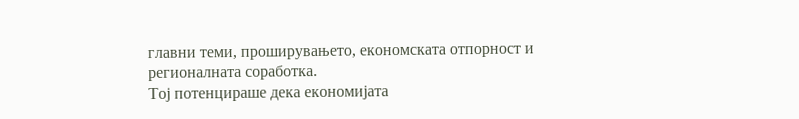главни теми, проширувањето, економската отпорност и регионалната соработка.
Тој потенцираше дека економијата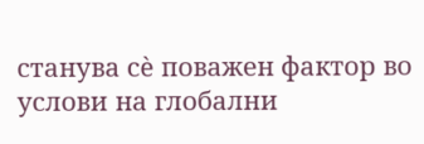станува сè поважен фактор во услови на глобални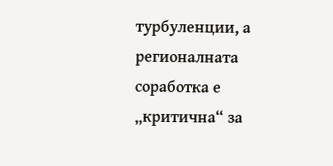турбуленции, а регионалната соработка е „критична“ за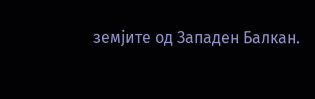земјите од Западен Балкан.